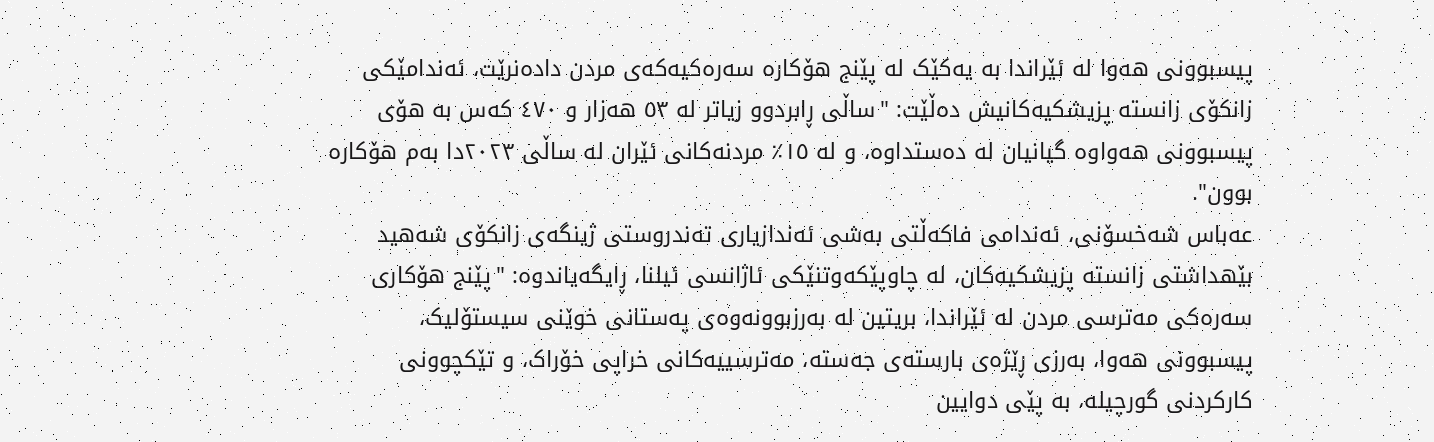پیسبوونی هەوا لە ئێراندا بە یەکێک لە پێنج هۆکارە سەرەکیەکەی مردن دادەنرێت، ئەندامێکی زانکۆی زانستە پزیشکیەکانیش دەڵێت: "ساڵی ڕابردوو زیاتر لە ٥٣ هەزار و ٤٧٠ کەس بە هۆی پیسبوونی هەواوە گیانیان لە دەستداوە، و لە ١٥٪ مردنەکانی ئێران لە ساڵی ٢٠٢٣دا بەم هۆکارە بوون".
عەباس شەخسۆنی، ئەندامی فاکەڵتی بەشی ئەندازیاری تەندروستی ژینگەی زانکۆی شەهید بێهداشتی زانستە پزیشکیەکان، لە چاوپێکەوتنێکی ئاژانسی ئیلنا، ڕایگەیاندوە: "پێنج هۆکاری سەرەکی مەترسی مردن لە ئێراندا، بریتین لە بەرزبوونەوەی پەستانی خوێنی سیستۆلیک، پیسبوونی هەوا، بەرزی ڕێژەی بارستەی جەستە، مەترسییەکانی خراپی خۆراک، و تێکچوونی کارکردنی گورچیلە، بە پێی دوایین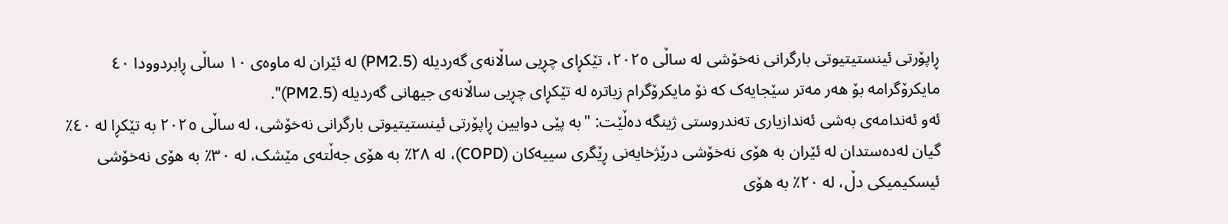ڕاپۆرتی ئینستیتیوتی بارگرانی نەخۆشی لە ساڵی ٢٠٢٥، تێکڕای چڕیی ساڵانەی گەردیلە (PM2.5) لە ئێران لە ماوەی ١٠ ساڵی ڕابردوودا ٤٠ مایکرۆگرامە بۆ هەر مەتر سێجایەک کە نۆ مایکرۆگرام زیاترە لە تێکڕای چڕیی ساڵانەی جیهانی گەردیلە (PM2.5)".
ئەو ئەندامەی بەشی ئەندازیاری تەندروستی ژینگە دەڵێت: "بە پێی دوایین ڕاپۆرتی ئینستیتیوتی بارگرانی نەخۆشی، لە ساڵی ٢٠٢٥ بە تێکڕا لە ٤٠٪ گیان لەدەستدان لە ئێران بە هۆی نەخۆشی درێژخایەنی ڕێگری سییەکان (COPD)، لە ٢٨٪ بە هۆی جەڵتەی مێشک، لە ٣٠٪ بە هۆی نەخۆشی ئیسکیمیکی دڵ، لە ٢٠٪ بە هۆی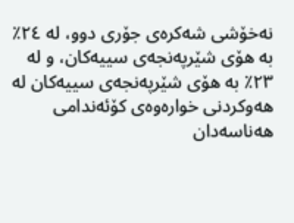نەخۆشی شەکرەی جۆری دوو، لە ٢٤٪ بە هۆی شێرپەنجەی سییەکان، و لە ٢٣٪ بە هۆی شێرپەنجەی سییەکان لە هەوکردنی خوارەوەی کۆئەندامی هەناسەدان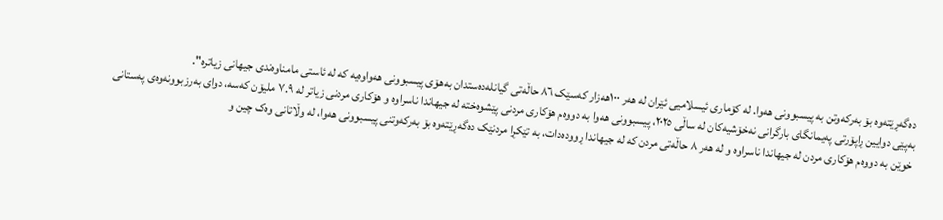دەگەڕێتەوە بۆ بەرکەوتن بە پیسبوونی هەوا. لە کۆماری ئیسلامیی ئێران لە هەر ١٠٠هەزار کەسێک ٨٦ حاڵەتی گیانلەدەستدان بەهۆی پیسبوونی هەواوەیە کە لە ئاستی مامناوەندی جیهانی زیاترە".
بەپێی دوایین ڕاپۆرتی پەیمانگای بارگرانی نەخۆشیەکان لە ساڵی ٢٠٢٥، پیسبوونی هەوا بە دووەم هۆکاری مردنی پێشوەختە لە جیهاندا ناسراوە و هۆکاری مردنی زیاتر لە ٧.٩ ملیۆن کەسە، دوای بەرزبوونەوەی پەستانی خوێن بە دووەم هۆکاری مردن لە جیهاندا ناسراوە و لە هەر ٨ حاڵەتی مردن کە لە جیهاندا ڕوودەدات، بە تێکڕا مردنێک دەگەڕێتەوە بۆ بەرکەوتنی پیسبوونی هەوا، لە وڵاتانی وەک چین و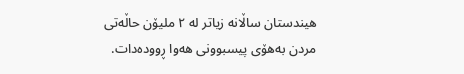هیندستان ساڵانە زیاتر لە ٢ ملیۆن حاڵەتی مردن بەهۆی پیسبوونی هەوا ڕوودەدات.